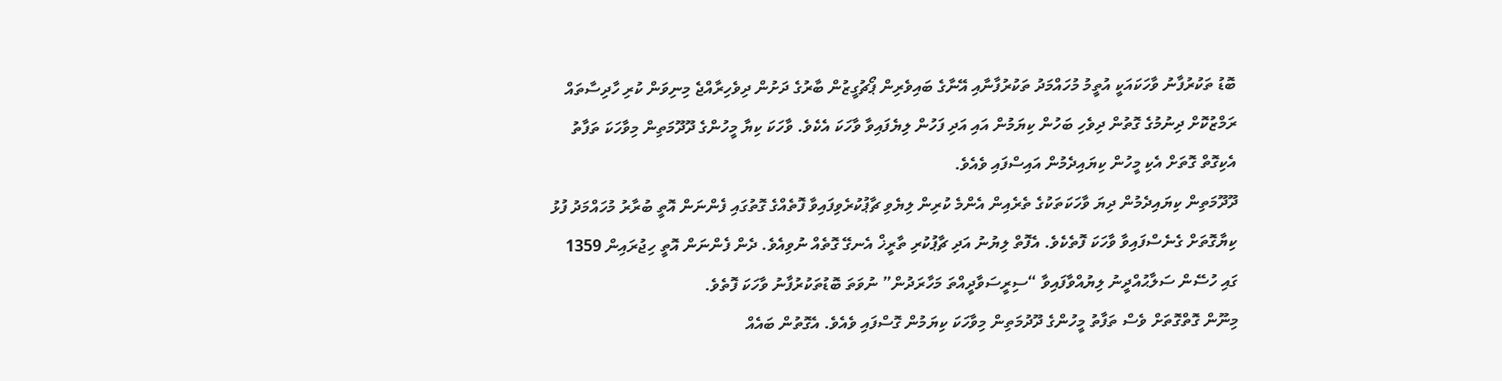ބޮޑު ތަކުރުފާނު ވާހަކައަކީ އުތީމު މުހައްމަދު ތަކުރުފާނާއި އޭނާގެ ބައިވެރިން ޕޯޗުގީޒުން ބާރުގެ ދަށުން ދިވެހިރާއްޖެ މިނިވަން ކުރި ހާދިސާތައް ރަމްޒުކޮށް ދިނުމުގެ ގޮތުން ދިވެހި ބަހުން ކިޔަމުން އައި އަދި ފަހުން ލިޔެފައިވާ ވާހަކަ އެކެވެ. ވާހަކަ ކިޔާ މީހުންގެ ދޫދޫމަތިން މިވާހަކަ ތަފާތު އެކިގޮތް ގޮތަށް އެކި މީހުން ކިޔައިދެމުން އައިސްފައި ވެއެވެ.
ދޫދޫމަތިން ކިޔައިދެމުން ދިޔަ ވާހަކަތަކުގެ ތެރެއިން އެންމެ ކުރިން ލިޔެވި ޗާޕުކުރެވިފައިވާ ފޮތެއްގެ ގޮތުގައި ފެންނަން އޮތީ ބުރާރު މުހައްމަދު ފުޅު ކިޔާގޮތަށް ގެނެސްފައިވާ ވާހަކަ ފޮތެކެވެ. އެފޮތް ލިޔުނު އަދި ޗާޕުކުރި ތާރީޚް އެނގޭ ގޮތެއް ނުވިއެވެ. ދެން ފެންނަން އޮތީ ހިޖުރައިން 1359 ގައި ހުސޭން ސަލާޙުއްދީނު ލިޔުއްވާފައިވާ “ސިރީސަވާދީއްތަ މަހާރަދުން” ނުވަތަ ބޮޑުތަކުރުފާނު ވާހަކަ ފޮތެވެ.
މިނޫން ގޮތްގޮތަށް ވެސް ތަފާތު މީހުންގެ ދޫދުމަތިން މިވާހަކަ ކިޔަމުން ގޮސްފައި ވެއެވެ. އެގޮތުން ބައެއް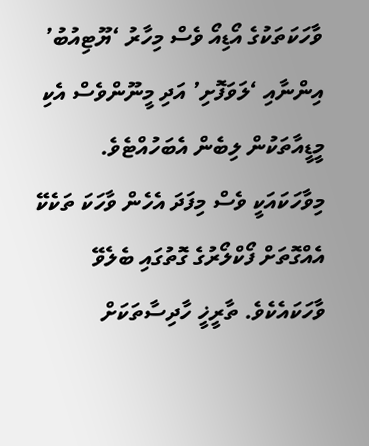ވާހަކަތަކުގެ އޯޑިއޯ ވެސް މިހާރު ‘ޔޫޓިއުބު’ އިންނާއި ‘ލަވަފޮށި’ އަދި މީނޫންވެސް އެކި މީޑީއާތަކުން ލިބެން އެބަހުއްޓެވެ.
މިވާހަކައަކީ ވެސް މިފަދަ އެހެން ވާހަކަ ތަކެކޭ އެއްގޮތަށް ފޯކްލޯރުގެ ގޮތުގައި ބެލެވޭ ވާހަކައެކެވެ. ތާރީޚީ ހާދިސާތަކަށް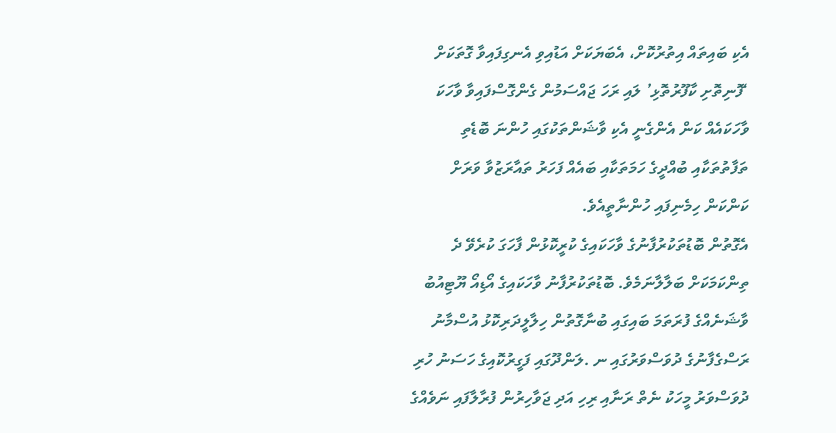އެކި ބައިތައް އިތުރުކޮށް، އެބަޔަކަށް އަޑުއިވި އެނގިފައިވާ ގޮތަކަށް ‘ފޮނިތޮށި ކާފޫރުތޮޅި’ ލައި ރަހަ ޖައްސަމުން ގެންގޮސްފައިވާ ވާހަކަ ވާހަކައެއް ކަން އެންގެނީ އެކި ވާޝަންތަކުގައި ހުންނަ ބޮޑެތި ތަފާތުތަކާއި ބުއްދީގެ ހަމަތަކާއި ބައެއް ފަހަރު ތައާރަޒުވާ ވަރަށް ކަންކަން ހިމެނިފައި ހުންނާތީއެވެ.
އެގޮތުން ބޮޑުތަކުރުފާނުގެ ވާހަކައިގެ ކުރީކޮޅުން ފާހަގަ ކުރެވޭ ދެ ތިންކަމަކަށް ބަލާލާނަމެވެ. ބޮޑުތަކުރުފާނު ވާހަކައިގެ އޯޑިއޯ ޔޫޓިއުބު ވާޝަނެއްގެ ފުރަތަމަ ބައިގައި ބުނާގޮތުން ހިލާލީދަރިކޮޅު އުސްމާނު ރަސްގެފާނުގެ ދުވަސްވަރުގައި ނ .ލަންދޫގައި ފަގީރުކޮއިގެ ހަސަނު ހުރި ދުވަސްވަރު މީހަކު ނެތް ރަނާއި ރިހި އަދި ޖަވާހިރުން ފުރާލާފައި ނަވެއްގެ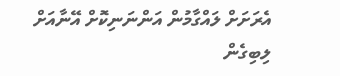އެރަށަށް ލައްގާމުން އަންނަނިކޮށް އޭނާއަށް ލިބިގެން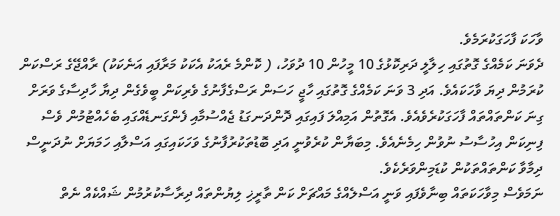ވާހަކަ ފާހަގަކުރަމެވެ.
ދެވަނަ ކަމެއްގެ ގޮތުގައި ހިލާލީ ދަރިކޮޅުގެ 10 މީހުން 10 ދުވަހު، ( ކޮންމެ ރެއަކު އެކަކު މަރާފައި އަނެކަކު) ރާއްޖޭގެ ރަސްކަން ކުރަމުން ދިޔަ ވާހަކައެވެ. އަދި 3 ވަނަ ކަމެއްގެ ގޮތުގައި ހާޖީ ހަސަން ރަސްގެފާނުގެ ވެރިކަން ބީވެގެން ދިޔާ ހާދިސާގެ ވަރަށް ގިނަ ކަންތައްތައް ފާހަގަކުރެވެއެވެ. އެގޮތުން އަމިއްލަ ފައިގައި ދޮންދަނގަޑު ޖެއްސުމާއި ފެންގަނޑެއްގައި ބެހެއްޓުމުން ވެސް ފިނިކަން އިހުސާސު ނުވުން ހިމެނެއެވެ. މިބަޔާން ކުރެވުނީ އަދި ބޮޑުތަކުރުފާނުގެ ވަހަކައިގައި އަސްލާއި ހަމަޔަށް ނުދަނީސް ދިމާވާ ކަންތައްތަކުން ކުޑަމިންވަރެކެވެ.
ނަމަވެސް މިވާހަކަތައް ބިނާވެފައި ވަނީ އަސްލެއްގެ މައްޗަށް ކަން ތާރީޚި ލިޔުންތައް ދިރާސާކުރުމުން ޝައްކެއް ނެތް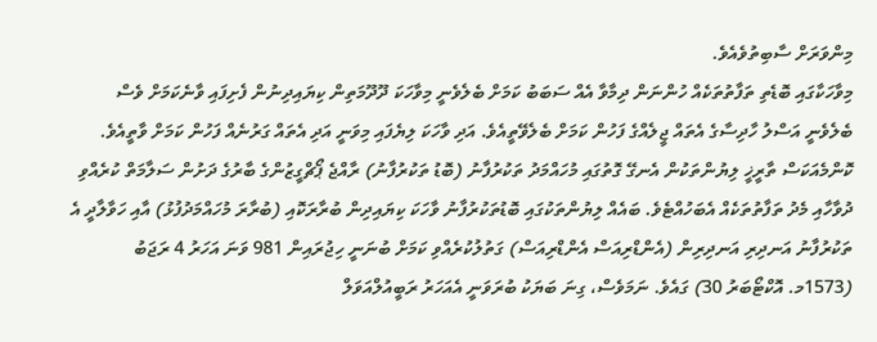މިންވަރަށް ސާބިތުވެއެވެ.
މިވާހަކާގައި ބޮޑެތި ތަފާތުތަކެއް ހުންނަން ދިމާވާ އެއް ސަބަބު ކަމަށް ބެލެވެނީ މިވާހަކަ ދޫދޫމަތިން ކިޔައިދިނުން ފެށިފައި ވާނެކަމަށް ވެސް ބެލެވެނީ އަސްލު ހާދިސާގެ އެތައް ޖީލެއްގެ ފަހުން ކަމަށް ބެލެވޭތީއެވެ. އަދި ވާހަކަ ލިޔެފައި މިވަނީ އަދި އެތައް ގަރުނެއް ފަހުން ކަމަށް ވާތީއެވެ.
ކޮންމެއަކަސް ތާރީޚީ ލިޔުންތަކުން އެނގޭ ގޮތުގައި މުހައްމަދު ތަކުރުފާނު (ބޮޑު ތަކުރުފާނު) ރާއްޖެ ޕޯޗްގީޒުންގެ ބާރުގެ ދަށުން ސަލާމަތް ކުރެއްވި ދުވާހާއި މެދު ތަފާތުތަކެއް އެބަހުއްޓެވެ. ބައެއް ލިޔުންތަކުގައި ބޮޑުތަކުރުފާނު ވާހަކަ ކިޔައިދިން ބުރާރަކޮއި (ބުރާރަ މުހައްމަދުފުޅު) އާއި ހަވާލާދީ އެ ތަކުރުފާނު އަނދިރި އަނދިރިން (އެންޑްރިއަސް އެންޑްރިއަސް) ގަތުލުކުރެއްވި ކަމަށް ބުނަނީ ހިޖުރައިން 981 ވަނަ އަހަރު 4 ރަޖަބު (1573މ. އޮކްޓޯބަރު 30) ގައެވެ. ނަމަވެސް، ގިނަ ބަޔަކު ބުރަވަނީ އެއަހަރު ރަބީއުލްއަވަލް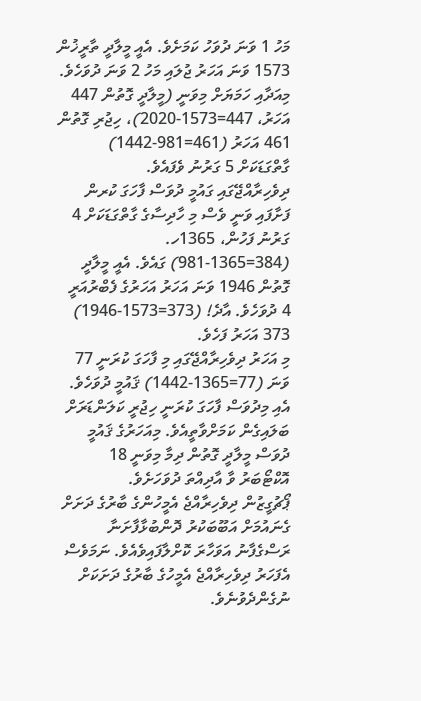މަހު 1 ވަނަ ދުވަހު ކަމަށެވެ. އެއީ މީލާދީ ތާރީޚުން 1573 ވަނަ އަހަރު ޖުލައި މަހު 2 ވަނަ ދުވަހެވެ. މިއަދާއި ހަމަޔަށް މިވަނީ (މީލާދީ ގޮތުން 447 އަހަރު، 447=1573-2020)، ހިޖުރި ގޮތުން 461 އަހަރު (461=981-1442) ގާތްގަޑަކަށް 5 ގަރުނު ވެފައެވެ.
ދިވެހިރާއްޖޭގައި ގައުމީ ދުވަސް ފާހަގަ ކުރން ފަށާފައި ވަނީ ވެސް މި ހާދިސާގެ ގާތްގަޑަކަށް 4 ގަރުނު ފަހުން، 1365ހ. (384=1365-981) ގައެވެ. އެއީ މީލާދީ ގޮތުން 1946 ވަނަ އަހަރު އަހަރުގެ ފެބްރުއަރީ 4 ދުވަހެވެ. އާދެ! (373=1573-1946) 373 އަހަރު ފަހެވެ.
މި އަހަރު ދިވެހިރާއްޖޭގައި މި ފާހަގަ ކުރަނީ 77 ވަނަ (77=1365-1442) ޤައުމީ ދުވަހެވެ. އެއި މިދުވަސް ފާހަގަ ކުރަނީ ހިޖުރީ ކަލަންޑަރަށް ބަލައިގެން ކަމަށްވާތީއެވެ. މިއަހަރުގެ ޤައުމީ ދުވަސް މީލާދީ ގޮތުން ދިމާ މިވަނީ 18 އޮކްޓޯބަރު ވާ އާދިއްތަ ދުވަހަށެވެ.
ޕޯޗުގީޒުން ދިވެހިރާއްޖެ އެމީހުންގެ ބާރުގެ ދަށަށް ގެނައުމަށް އަބޫބަކުރު ދޮންބުޅާފާށަނާ ރަސްގެފާނު އަވަހާރަ ކޮށްލާފައިވެއެވެ. ނަމަވެސް އެފަހަރު ދިވެހިރާއްޖެ އެމީހުގެ ބާރުގެ ދަށަކަށް ނުގެންދެވުނެވެ.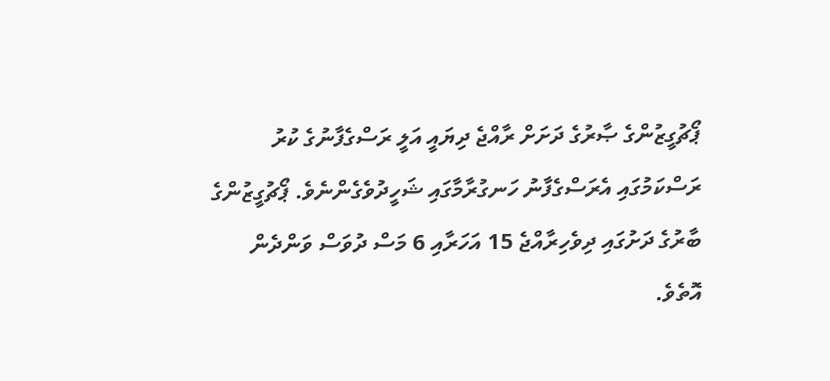ޕޯޗުގީޒުންގެ ޞާރުގެ ދަށަށް ރާއްޖެ ދިޔައީ އަލީ ރަސްގެފާނުގެ ކުރު ރަސްކަމުގައި އެރަސްގެފާނު ހަނގުރާމާގައި ޝަހީދުވެގެންނެވެ. ޕޯޗުގީޒުންގެ ބާރުގެ ދަށުގައި ދިވެހިރާއްޖެ 15 އަހަރާއި 6 މަސް ދުވަސް ވަންދެން އޮތެވެ.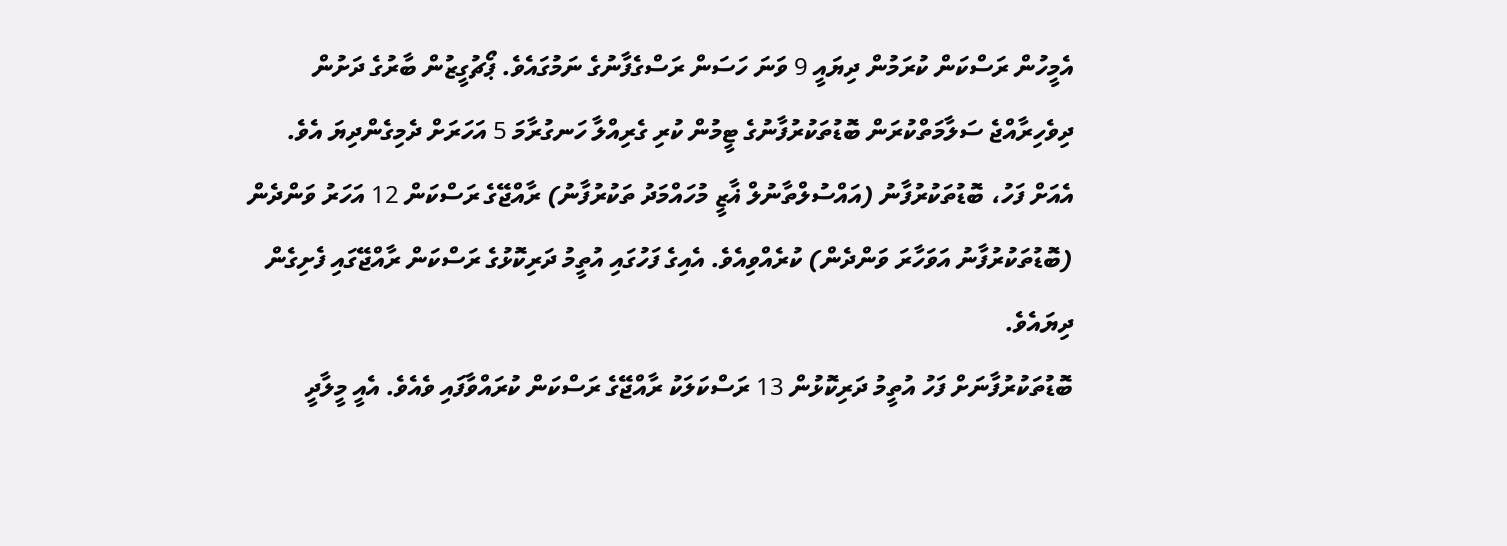އެމީހުން ރަސްކަން ކުރަމުން ދިޔައީ 9 ވަނަ ހަސަން ރަސްގެފާނުގެ ނަމުގައެވެ. ޕޯޗުގީޒުން ބާރުގެ ދަށުން ދިވެހިރާއްޖެ ސަލާމަތްކުރަން ބޮޑުތަކުރުފާނުގެ ޓީމުން ކުރި ގެރިއްލާ ހަނގުރާމަ 5 އަހަރަށް ދެމިގެންދިޔަ އެވެ. އެއަށް ފަހު، ބޮޑުތަކުރުފާނު (އައްސުލްތާނުލް ޣާޒީ މުހައްމަދު ތަކުރުފާނު) ރާއްޖޭގެ ރަސްކަން 12 އަހަރު ވަންދެން (ބޮޑުތަކުރުފާނު އަވަހާރަ ވަންދެން) ކުރެއްވިއެވެ. އެއިގެ ފަހުގައި އުތީމު ދަރިކޮޅުގެ ރަސްކަން ރާއްޖޭގައި ފެށިގެން ދިޔައެވެ.
ބޮޑުތަކުރުފާނަށް ފަހު އުތީމު ދަރިކޮޅުން 13 ރަސްކަލަކު ރާއްޖޭގެ ރަސްކަން ކުރައްވާފައި ވެއެވެ. އެއީ މީލާދީ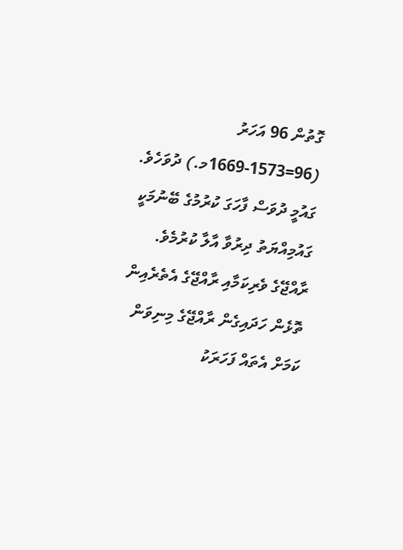ގޮތުން 96 އަހަރު (96=1573-1669މ.) ދުވަހެވެ.
ގައުމީ ދުވަސް ފާހަގަ ކުރުމުގެ ބޭނުމަކީ ގައުމިއްޔަތު ދިރުވާ އާލާ ކުރުމެވެ.
ރާއްޖޭގެ ވެރިކަމާއި ރާއްޖޭގެ އެތެރެއިން ތޮޅެން ހަދައިގެން ރާއްޖޭގެ މިނިވަން ކަމަށް އެތައް ފަހަރަކު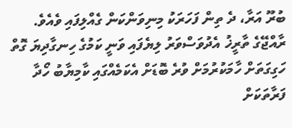ބުރޫ އަރާ، ދެ ތިން ފަހަރަކު މިނިވަންކަން ގެއްލިފައި ވެއެވެ.
ރާއްޖޭގެ ތާރީޚު އެދުވަސްވަރު ލިޔެފައި ވަނީ ކަމުގެ ހިނގާދިޔަ ގޮތް ހަގިގަތަށް ހާމަކުރުމަށް ވުރެ ބޮޑަށް އެކަމެއްގައި ކާމިޔާބު ހޯދާ ފަރާތަކަށް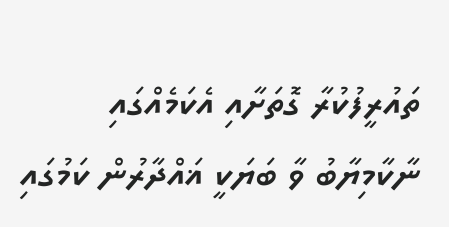ތައުރީފުކުރާ ގޮތަށާއި އެކަމެއްގައި ނާކާމިޔާބު ވާ ބަޔަކީ ޣައްދާރުން ކަމުގައި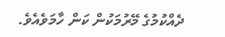ދެއްކުމުގެ މޭރުމަކުން ކަން ހާމަވެއެވެ.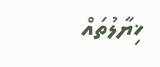ޚިޔާލުތައް